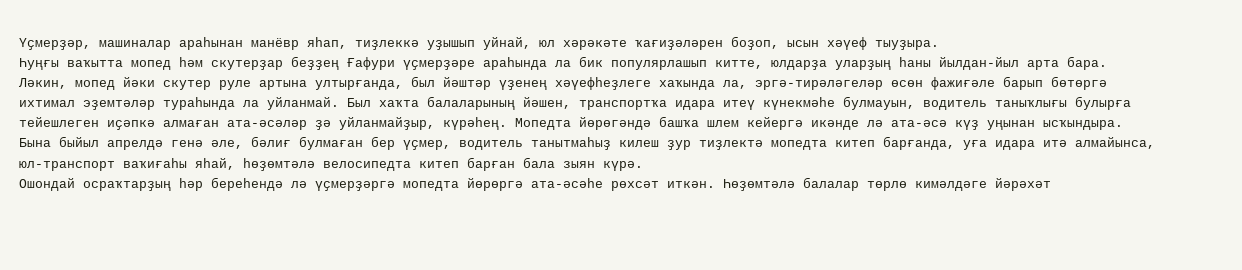Үҫмерҙәр, машиналар араһынан манёвр яһап, тиҙлеккә уҙышып уйнай, юл хәрәкәте ҡағиҙәләрен боҙоп, ысын хәүеф тыуҙыра.
Һуңғы ваҡытта мопед һәм скутерҙар беҙҙең Ғафури үҫмерҙәре араһында ла бик популярлашып китте, юлдарҙа уларҙың һаны йылдан-йыл арта бара. Ләкин, мопед йәки скутер руле артына ултырғанда, был йәштәр үҙенең хәүефһеҙлеге хаҡында ла, эргә-тирәләгеләр өсөн фажиғәле барып бөтөргә ихтимал эҙемтәләр тураһында ла уйланмай. Был хаҡта балаларының йәшен, транспортҡа идара итеү күнекмәһе булмауын, водитель таныҡлығы булырға тейешлеген иҫәпкә алмаған ата-әсәләр ҙә уйланмайҙыр, күрәһең. Мопедта йөрөгәндә башҡа шлем кейергә икәнде лә ата-әсә күҙ уңынан ысҡындыра.
Бына быйыл апрелдә генә әле, бәлиғ булмаған бер үҫмер, водитель танытмаһыҙ килеш ҙур тиҙлектә мопедта китеп барғанда, уға идара итә алмайынса, юл-транспорт ваҡиғаһы яһай, һөҙөмтәлә велосипедта китеп барған бала зыян күрә.
Ошондай осраҡтарҙың һәр береһендә лә үҫмерҙәргә мопедта йөрөргә ата-әсәһе рөхсәт иткән. Һөҙөмтәлә балалар төрлө кимәлдәге йәрәхәт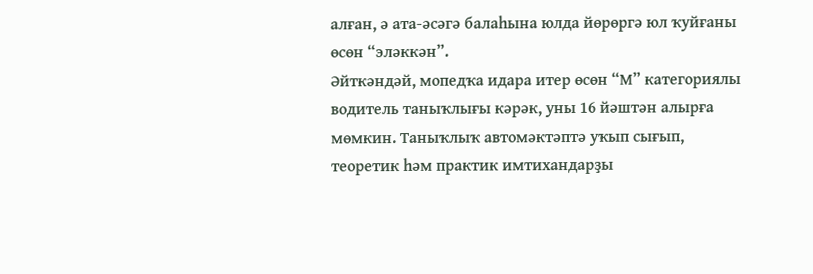алған, ә ата-әсәгә балаһына юлда йөрөргә юл ҡуйғаны өсөн “эләккән”.
Әйткәндәй, мопедҡа идара итер өсөн “М” категориялы водитель таныҡлығы кәрәк, уны 16 йәштән алырға мөмкин. Таныҡлыҡ автомәктәптә уҡып сығып, теоретик һәм практик имтихандарҙы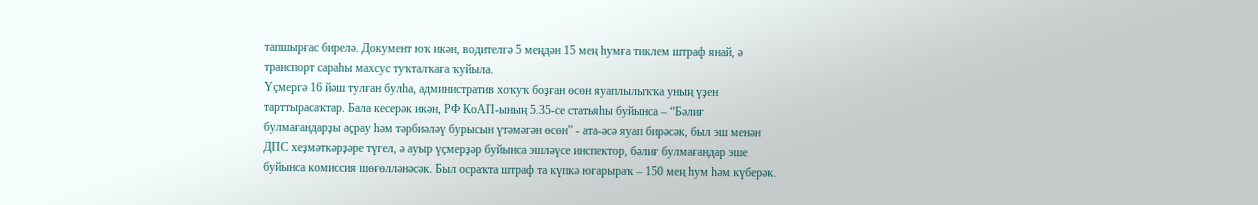тапшырғас бирелә. Документ юҡ икән, водителгә 5 меңдән 15 мең һумға тиклем штраф янай, ә транспорт сараһы махсус туҡталҡаға ҡуйыла.
Үҫмергә 16 йәш тулған булһа, административ хоҡуҡ боҙған өсөн яуаплылыҡҡа уның үҙен тарттырасаҡтар. Бала кесерәк икән, РФ КоАП-ының 5.35-се статьяһы буйынса – “Бәлиғ булмағандарҙы аҫрау һәм тәрбиәләү бурысын үтәмәгән өсөн” - ата-әсә яуап бирәсәк, был эш менән ДПС хеҙмәткәрҙәре түгел, ә ауыр үҫмерҙәр буйынса эшләүсе инспектор, бәлиғ булмағандар эше буйынса комиссия шөғөлләнәсәк. Был осраҡта штраф та күпкә юғарыраҡ – 150 мең һум һәм күберәк.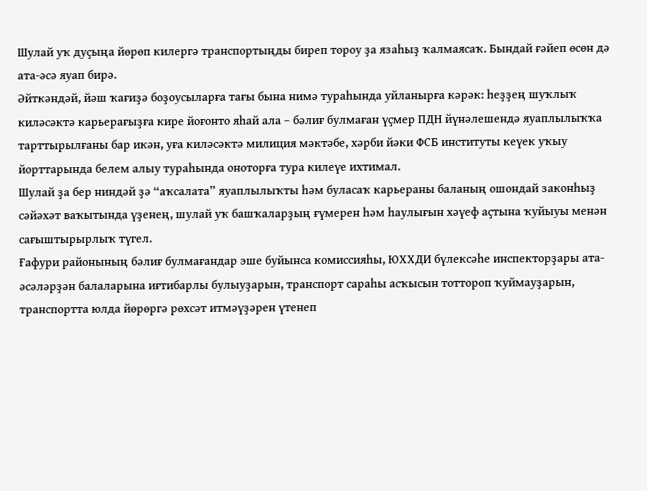Шулай уҡ дуҫыңа йөрөп килергә транспортыңды биреп тороу ҙа язаһыҙ ҡалмаясаҡ. Бындай ғәйеп өсөн дә ата-әсә яуап бирә.
Әйткәндәй, йәш ҡағиҙә боҙоусыларға тағы бына нимә тураһында уйланырға кәрәк: һеҙҙең шуҡлыҡ киләсәктә карьерағыҙға кире йоғонто яһай ала – бәлиғ булмаған үҫмер ПДН йүнәлешендә яуаплылыҡҡа тарттырылғаны бар икән, уға киләсәктә милиция мәктәбе, хәрби йәки ФСБ институты кеүек уҡыу йорттарында белем алыу тураһында оноторға тура килеүе ихтимал.
Шулай ҙа бер ниндәй ҙә “аҡсалата” яуаплылыҡты һәм буласаҡ карьераны баланың ошондай законһыҙ сәйәхәт ваҡытында үҙенең, шулай уҡ башҡаларҙың ғүмерен һәм һаулығын хәүеф аҫтына ҡуйыуы менән сағыштырырлыҡ түгел.
Ғафури районының бәлиғ булмағандар эше буйынса комиссияһы, ЮХХДИ бүлексәһе инспекторҙары ата-әсәләрҙән балаларына иғтибарлы булыуҙарын, транспорт сараһы асҡысын тоттороп ҡуймауҙарын, транспортта юлда йөрөргә рөхсәт итмәүҙәрен үтенеп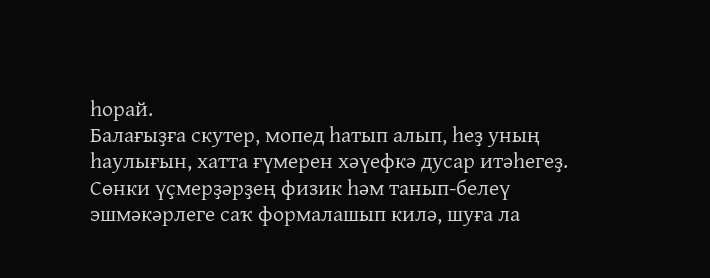һорай.
Балағыҙға скутер, мопед һатып алып, һеҙ уның һаулығын, хатта ғүмерен хәүефкә дусар итәһегеҙ. Сөнки үҫмерҙәрҙең физик һәм танып-белеү эшмәкәрлеге саҡ формалашып килә, шуға ла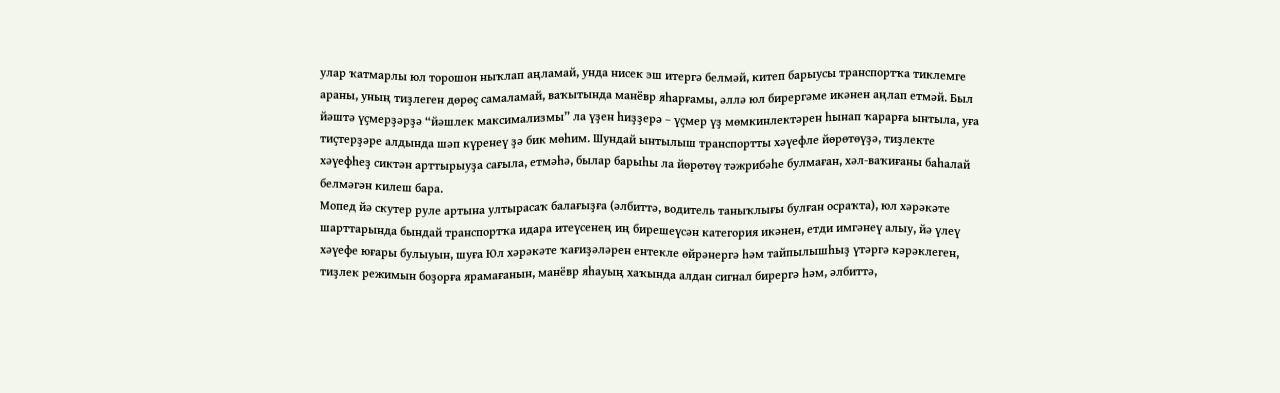улар ҡатмарлы юл торошон ныҡлап аңламай, унда нисек эш итергә белмәй, китеп барыусы транспортҡа тиклемге араны, уның тиҙлеген дөрөҫ самаламай, ваҡытында манёвр яһарғамы, әллә юл бирергәме икәнен аңлап етмәй. Был йәштә үҫмерҙәрҙә “йәшлек максимализмы” ла үҙен һиҙҙерә – үҫмер үҙ мөмкинлектәрен һынап ҡарарға ынтыла, уға тиҫтерҙәре алдында шәп күренеү ҙә бик мөһим. Шундай ынтылыш транспортты хәүефле йөрөтөүҙә, тиҙлекте хәүефһеҙ сиктән арттырыуҙа сағыла, етмәһә, былар барыһы ла йөрөтөү тәжрибәһе булмаған, хәл-ваҡиғаны баһалай белмәгән килеш бара.
Мопед йә скутер руле артына ултырасаҡ балағыҙға (әлбиттә, водитель таныҡлығы булған осраҡта), юл хәрәкәте шарттарында бындай транспортҡа идара итеүсенең иң бирешеүсән категория икәнен, етди имгәнеү алыу, йә үлеү хәүефе юғары булыуын, шуға Юл хәрәкәте ҡағиҙәләрен ентекле өйрәнергә һәм тайпылышһыҙ үтәргә кәрәклеген, тиҙлек режимын боҙорға ярамағанын, манёвр яһауың хаҡында алдан сигнал бирергә һәм, әлбиттә,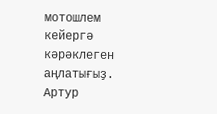мотошлем кейергә кәрәклеген аңлатығыҙ.
Артур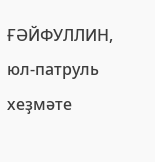ҒӘЙФУЛЛИН,
юл-патруль хеҙмәте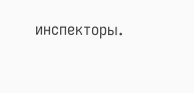инспекторы.